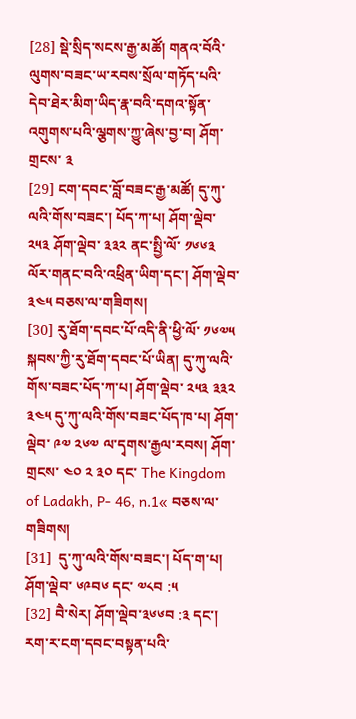[28] སྡེ་སྲིད་སངས་རྒྱ་མཚོ། གནའ་བོའི་ལུགས་བཟང་ཡ་རབས་སྲོལ་གཏོད་པའི་དེབ་ཐེར་མིག་ཡིད་རྣ་བའི་དགའ་སྟོན་འགུགས་པའི་ལྕགས་ཀྱུ་ཞེས་བྱ་བ། ཤོག་གྲངས་ ༣
[29] ངག་དབང་བློ་བཟང་རྒྱ་མཚོ། དུ་ཀུ་ལའི་གོས་བཟང་། པོད་ཀ་པ། ཤོག་ལྡེབ་ ༢༥༣ ཤོག་ལྡེབ་ ༣༣༢ ནང་སྤྱི་ལོ་ ༡༦༦༣ ལོར་གནང་བའི་འཕྲིན་ཡིག་དང་། ཤོག་ལྡེབ་ ༣༤༥ བཅས་ལ་གཟིགས།
[30] རུ་ཐོག་དབང་པོ་འདི་ནི་ཕྱི་ལོ་ ༡༦༧༥ སྐབས་ཀྱི་རུ་ཐོག་དབང་པོ་ཡིན། དུ་ཀུ་ལའི་གོས་བཟང་པོད་ཀ་པ། ཤོག་ལྡེབ་ ༢༥༣ ༣༣༢ ༣༤༥ དུ་ཀུ་ལའི་གོས་བཟང་པོད་ཁ་པ། ཤོག་ལྡེབ་ ༩༧ ༢༦༧ ལ་དྭགས་རྒྱལ་རབས། ཤོག་གྲངས་ ༤༠ ༢ ༣༠ དང་ The Kingdom of Ladakh, P- 46, n.1« བཅས་ལ་གཟིགས།
[31]  དུ་ཀུ་ལའི་གོས་བཟང་། པོད་ག་པ། ཤོག་ལྡེབ་ ༦༩བ༦ དང་ ༧༨བ :༥
[32] བཻ་སེར། ཤོག་ལྡེབ་༣༦༦བ :༣ དང་།  རག་ར་ངག་དབང་བསྟན་པའི་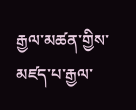རྒྱལ་མཚན་གྱིས་མཛད་པ་རྒྱལ་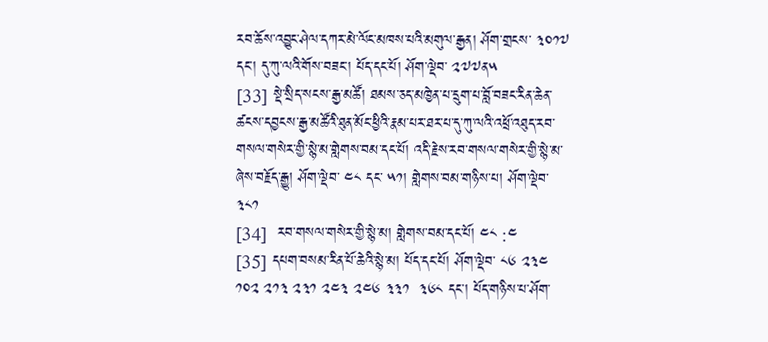རབ་ཆོས་འབྱུང་ཤེལ་དཀར་མེ་ལོང་མཁས་པའི་མགུལ་རྒྱན། ཤོག་གྲངས་ ༣༠༡༧ དང་། དུ་ཀུ་ལའི་གོས་བཟང་། པོད་དང་པོ། ཤོག་ལྡེབ་ ༢༧༧ན༥
[33] སྡེ་སྲིད་སངས་རྒྱ་མཚོ། ཐམས་ཅད་མཁྱེན་པ་དྲུག་པ་བློ་བཟང་རིན་ཆེན་ཚངས་དབྱངས་རྒྱ་མཚོའི་ཐུན་མོང་ཕྱིའི་རྣམ་པར་ཐར་པ་དུ་ཀུ་ལའི་འཕྲོ་འཐུད་རབ་གསལ་གསེར་གྱི་སྙེ་མ་གླེགས་བམ་དང་པོ། འདི་རྗེས་རབ་གསལ་གསེར་གྱི་སྙེ་མ་ཞེས་བརྗོད་རྒྱུ། ཤོག་ལྡེབ་ ༤༨ དང་ ༥༡། གླེགས་བམ་གཉིས་པ། ཤོག་ལྡེབ་ ༣༨༡
[34]  རབ་གསལ་གསེར་གྱི་སྙེ་མ། གླེགས་བམ་དང་པོ། ༤༨ :༤
[35] དཔག་བསམ་རིན་པོ་ཆེའི་སྙེ་མ། པོད་དང་པོ། ཤོག་ལྡེབ་ ༨༦ ༢༣༤ ༡༠༢ ༢༡༣ ༢༣༡ ༢༤༣ ༢༤༦ ༣༣༡  ༣༦༨ དང་། པོད་གཉིས་པ་ཤོག་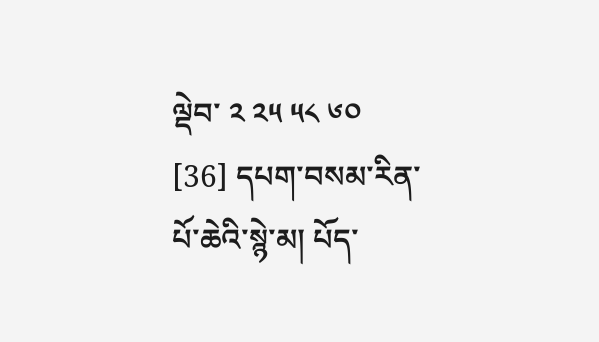ལྡེབ་ ༢ ༢༥ ༥༨ ༦༠
[36] དཔག་བསམ་རིན་པོ་ཆེའི་སྙེ་མ། པོད་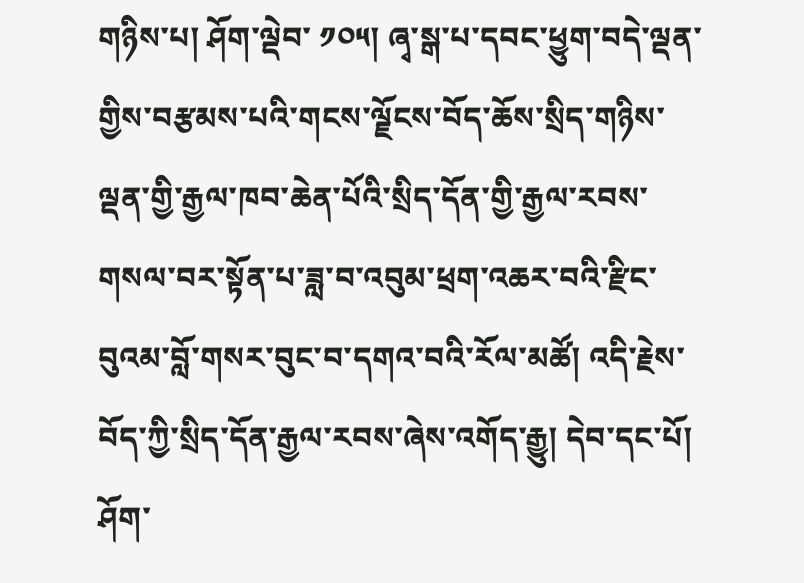གཉིས་པ། ཤོག་ལྡེབ་ ༡༠༥། ཞྭ་སྒ་པ་དབང་ཕྱུག་བདེ་ལྡན་གྱིས་བརྩམས་པའི་གངས་ལྗོངས་བོད་ཆོས་སྲིད་གཉིས་ལྡན་གྱི་རྒྱལ་ཁབ་ཆེན་པོའི་སྲིད་དོན་གྱི་རྒྱལ་རབས་གསལ་བར་སྟོན་པ་ཟླ་བ་འབུམ་ཕྲག་འཆར་བའི་རྫིང་བུའམ་བློ་གསར་བུང་བ་དགའ་བའི་རོལ་མཚོ། འདི་རྗེས་བོད་ཀྱི་སྲིད་དོན་རྒྱལ་རབས་ཞེས་འགོད་རྒྱུ། དེབ་དང་པོ། ཤོག་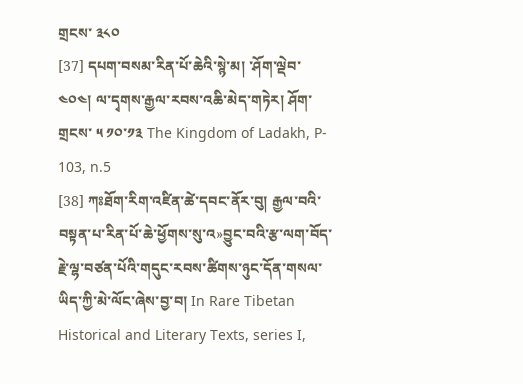གྲངས་ ༣༨༠
[37] དཔག་བསམ་རིན་པོ་ཆེའི་སྙེ་མ། ་ཤོག་ལྡེབ་ ༤༠༤། ལ་དྭགས་རྒྱལ་རབས་འཆི་མེད་གཏེར། ཤོག་གྲངས་ ༥ ༡༠་༡༣ The Kingdom of Ladakh, P- 103, n.5
[38] ཀཿཐོག་རིག་འཛིན་ཚེ་དབང་ནོར་བུ། རྒྱལ་བའི་བསྟན་པ་རིན་པོ་ཆེ་ཕྱོགས་སུ་འ»བྱུང་བའི་རྩ་ལག་བོད་རྗེ་ལྷ་བཙན་པོའི་གདུང་རབས་ཚིགས་ཉུང་དོན་གསལ་ཡིད་ཀྱི་མེ་ལོང་ཞེས་བྱ་བ། In Rare Tibetan Historical and Literary Texts, series I,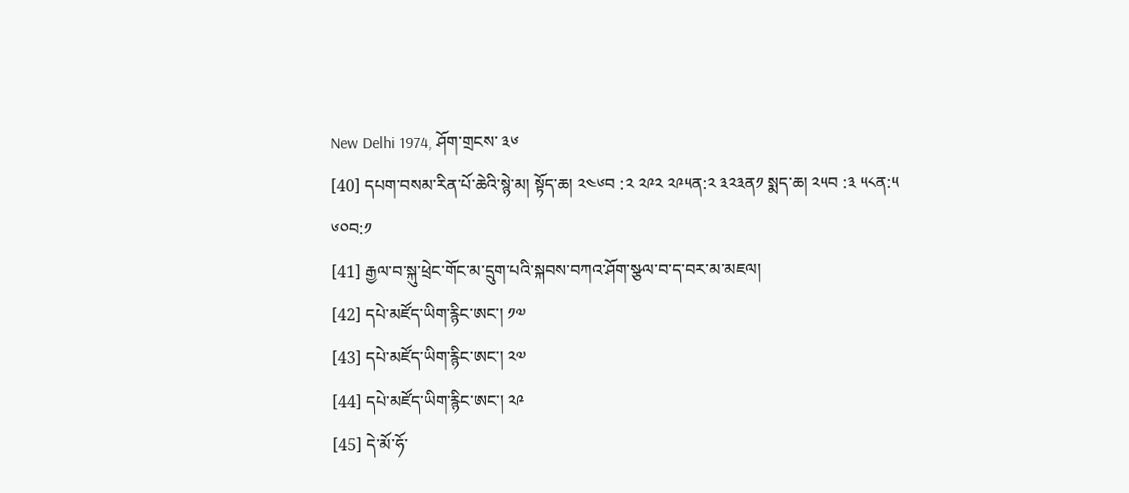New Delhi 1974, ཤོག་གྲངས་ ༣༦
[40] དཔག་བསམ་རིན་པོ་ཆེའི་སྙེ་མ། སྟོད་ཆ། ༢༤༦བ :༢ ༢༩༢ ༢༩༥ན:༢ ༣༢༣ན༡ སྨད་ཆ། ༢༥བ :༣ ༥༨ན:༥ ༦༠བ:༡
[41] རྒྱལ་བ་སྐུ་ཕྲེང་གོང་མ་དྲུག་པའི་སྐབས་བཀའ་ཤོག་སྩལ་བ་ད་བར་མ་མཇལ།
[42] དཔེ་མཛོད་ཡིག་རྙིང་ཨང་། ༡༧
[43] དཔེ་མཛོད་ཡིག་རྙིང་ཨང་། ༢༧
[44] དཔེ་མཛོད་ཡིག་རྙིང་ཨང་། ༢༩
[45] དེ་མོ་ཧོ་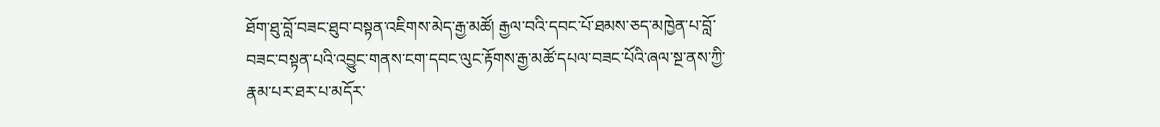ཐོག་ཐུ་བློ་བཟང་ཐུབ་བསྟན་འཇིགས་མེད་རྒྱ་མཚོ། རྒྱལ་བའི་དབང་པོ་ཐམས་ཅད་མཁྱེན་པ་བློ་བཟང་བསྟན་པའི་འབྱུང་གནས་ངག་དབང་ལུང་རྟོགས་རྒྱ་མཚོ་དཔལ་བཟང་པོའི་ཞལ་སྔ་ནས་ཀྱི་རྣམ་པར་ཐར་པ་མདོར་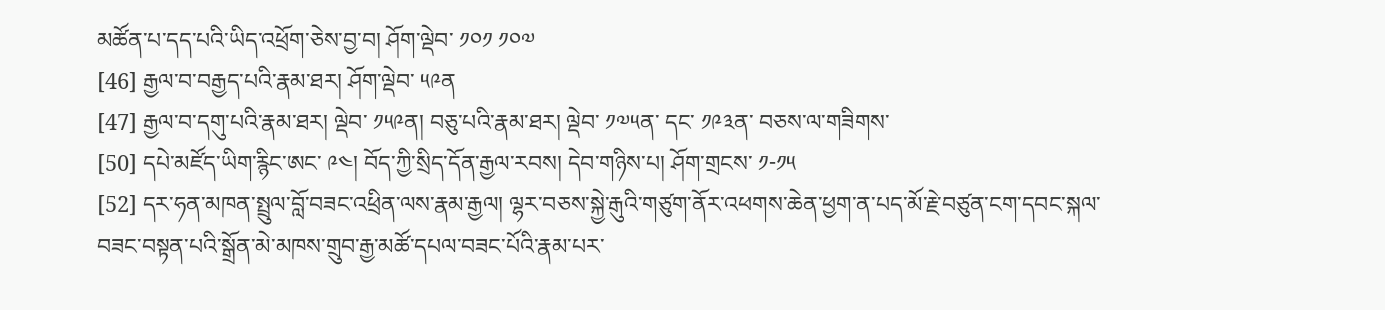མཚོན་པ་དད་པའི་ཡིད་འཕྲོག་ཅེས་བྱ་བ། ཤོག་ལྡེབ་ ༡༠༡ ༡༠༧
[46] རྒྱལ་བ་བརྒྱད་པའི་རྣམ་ཐར། ཤོག་ལྡེབ་ ༥༩ན
[47] རྒྱལ་བ་དགུ་པའི་རྣམ་ཐར། ལྡེབ་ ༡༥༩ན། བཅུ་པའི་རྣམ་ཐར། ལྡེབ་ ༡༧༥ན་ དང་ ༡༩༣ན་ བཅས་ལ་གཟིགས་
[50] དཔེ་མཛོད་ཡིག་རྙིང་ཨང་ ༩༤། བོད་ཀྱི་སྲིད་དོན་རྒྱལ་རབས། དེབ་གཉིས་པ། ཤོག་གྲངས་ ༡-༡༥
[52] དར་ཧན་མཁན་སྤྲུལ་བློ་བཟང་འཕྲིན་ལས་རྣམ་རྒྱལ། ལྷར་བཅས་སྐྱེ་རྒུའི་གཙུག་ནོར་འཕགས་ཆེན་ཕྱག་ན་པད་མོ་རྗེ་བཙུན་ངག་དབང་སྐལ་བཟང་བསྟན་པའི་སྒྲོན་མེ་མཁས་གྲུབ་རྒྱ་མཚོ་དཔལ་བཟང་པོའི་རྣམ་པར་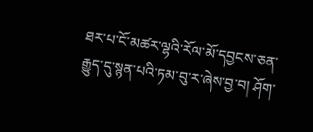ཐར་པ་ངོ་མཚར་ལྷའི་རོལ་མོ་དབྱངས་ཅན་རྒྱུད་དུ་སྙན་པའི་ཏམ་བུ་ར་ཞེས་བྱ་བ། ཤོག་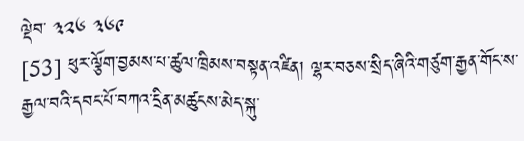ལྡེབ་ ༣༢༦ ༣༦༩
[53] ཕུར་ལྕོག་བྱམས་པ་ཚུལ་ཁྲིམས་བསྟན་འཛིན། ལྷར་བཅས་སྲིད་ཞིའི་གཙུག་རྒྱན་གོང་ས་རྒྱལ་བའི་དབང་པོ་བཀའ་དྲིན་མཚུངས་མེད་སྐུ་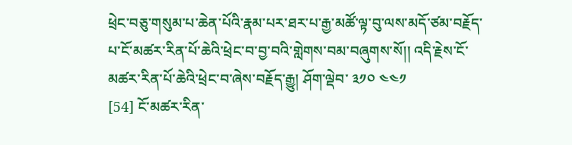ཕྲེང་བཅུ་གསུམ་པ་ཆེན་པོའི་རྣམ་པར་ཐར་པ་རྒྱ་མཚོ་ལྟ་བུ་ལས་མདོ་ཙམ་བརྗོད་པ་ངོ་མཚར་རིན་པོ་ཆེའི་ཕྲེང་བ་བྱ་བའི་གླེགས་བམ་བཞུགས་སོ།། འདི་རྗེས་ངོ་མཚར་རིན་པོ་ཆེའི་ཕྲེང་བ་ཞེས་བརྗོད་རྒྱུ། ཤོག་ལྡེབ་ ༣༡༠ ༤༤༡
[54] ངོ་མཚར་རིན་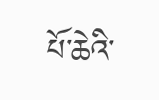པོ་ཆེའི་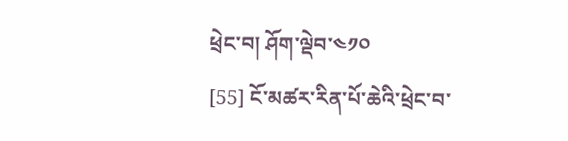ཕྲེང་བ། ཤོག་ལྡེབ་༤༡༠
[55] ངོ་མཚར་རིན་པོ་ཆེའི་ཕྲེང་བ་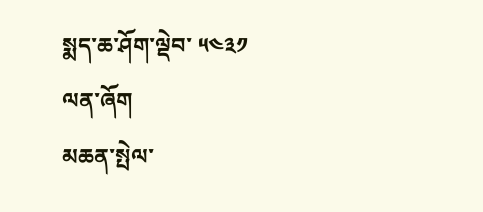སྨད་ཆ་ཤོག་ལྡེབ་ ༥༤༣༡
ལན་ཞོག
མཆན་སྤེལ་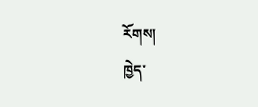རོགས།
ཁྱེད་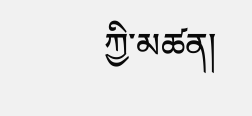ཀྱི་མཚན།